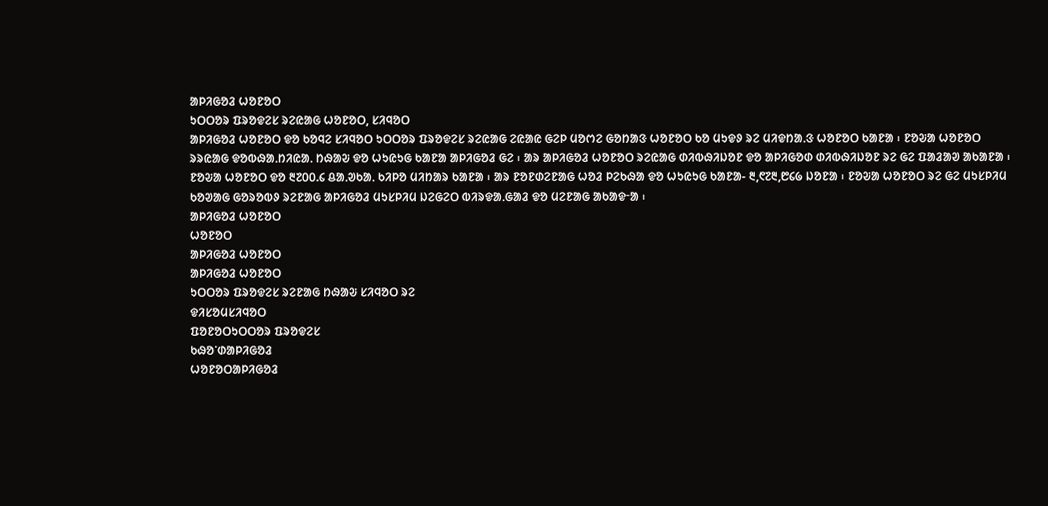ᱟᱞᱤᱜᱚᱲ ᱦᱚᱱᱚᱛ
ᱩᱛᱛᱚᱨ ᱯᱨᱚᱫᱮᱥ ᱨᱮᱭᱟᱜ ᱦᱚᱱᱚᱛ, ᱥᱤᱧᱚᱛ
ᱟᱞᱤᱜᱚᱲ ᱦᱚᱱᱚᱛ ᱫᱚ ᱠᱚᱧᱮ ᱥᱤᱧᱚᱛ ᱩᱛᱛᱚᱨ ᱯᱨᱚᱫᱮᱥ ᱨᱮᱭᱟᱜ ᱮᱭᱟᱭ ᱜᱮᱞ ᱢᱚᱬᱮ ᱜᱚᱴᱟᱝ ᱦᱚᱱᱚᱛ ᱠᱚ ᱢᱩᱫᱽ ᱨᱮ ᱢᱤᱫᱴᱟᱹᱝ ᱦᱚᱱᱚᱛ ᱠᱟᱱᱟ ᱾ ᱱᱚᱶᱟ ᱦᱚᱱᱚᱛ ᱨᱨᱭᱟᱜ ᱫᱚᱵᱷᱟᱹᱴᱤᱭᱟᱹ ᱴᱷᱟᱶ ᱫᱚ ᱦᱩᱭᱩᱜ ᱠᱟᱱᱟ ᱟᱞᱤᱜᱚᱲ ᱜᱮ ᱾ ᱟᱨ ᱟᱞᱤᱜᱚᱲ ᱦᱚᱱᱚᱛ ᱨᱮᱭᱟᱜ ᱰᱤᱵᱷᱤᱡᱚᱱ ᱫᱚ ᱟᱞᱤᱜᱚᱰ ᱰᱤᱵᱷᱤᱡᱚᱱ ᱨᱮ ᱜᱮ ᱯᱟᱲᱟᱣ ᱟᱠᱟᱱᱟ ᱾ ᱱᱚᱶᱟ ᱦᱚᱱᱚᱛ ᱫᱚ ᱓᱗᱐᱐.᱔ ᱪᱟᱹᱣᱠᱟᱹ ᱠᱤᱞᱚ ᱢᱤᱴᱟᱨ ᱠᱟᱱᱟ ᱾ ᱟᱨ ᱱᱚᱱᱰᱮᱱᱟᱜ ᱦᱚᱲ ᱞᱮᱠᱷᱟ ᱫᱚ ᱦᱩᱭᱩᱜ ᱠᱟᱱᱟ- ᱓,᱖᱗᱓,᱘᱔᱙ ᱡᱚᱱᱟ ᱾ ᱱᱚᱶᱟ ᱦᱚᱱᱚᱛ ᱨᱮ ᱜᱮ ᱢᱩᱥᱞᱤᱢ ᱠᱚᱣᱟᱜ ᱜᱚᱨᱚᱵᱽ ᱨᱮᱱᱟᱜ ᱟᱞᱤᱜᱚᱲ ᱢᱩᱥᱞᱤᱢ ᱡᱮᱜᱮᱛ ᱵᱤᱨᱫᱟᱹᱜᱟᱲ ᱫᱚ ᱢᱮᱱᱟᱜ ᱟᱠᱟᱫᱼᱟ ᱾
ᱟᱞᱤᱜᱚᱲ ᱦᱚᱱᱚᱛ
ᱦᱚᱱᱚᱛ
ᱟᱞᱤᱜᱚᱲ ᱦᱚᱱᱚᱛ
ᱟᱞᱤᱜᱚᱲ ᱦᱚᱱᱚᱛ
ᱩᱛᱛᱚᱨ ᱯᱨᱚᱫᱮᱥ ᱨᱮᱱᱟᱜ ᱴᱷᱟᱶ ᱥᱤᱧᱚᱛ ᱨᱮ
ᱫᱤᱥᱚᱢᱥᱤᱧᱚᱛ
ᱯᱚᱱᱚᱛᱩᱛᱛᱚᱨ ᱯᱨᱚᱫᱮᱥ
ᱠᱷᱚᱸᱰᱟᱞᱤᱜᱚᱲ
ᱦᱚᱱᱚᱛᱟᱞᱤᱜᱚᱲ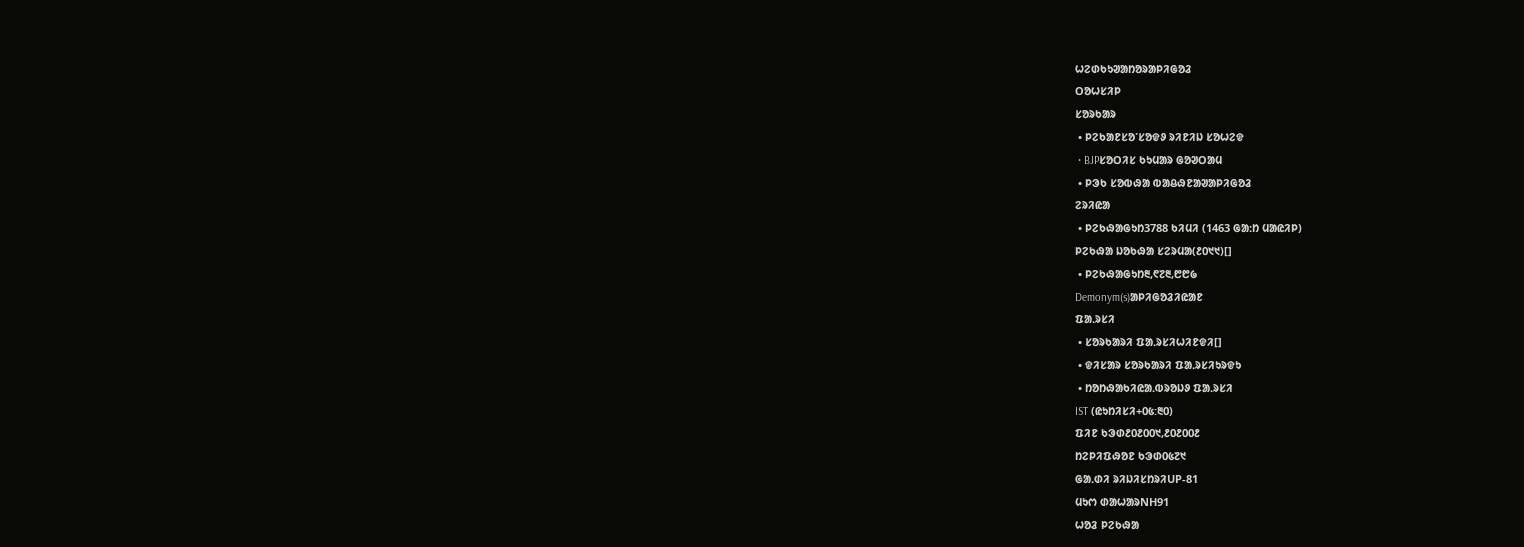ᱦᱮᱰᱠᱩᱣᱟᱴᱚᱨᱟᱞᱤᱜᱚᱲ
ᱛᱚᱦᱥᱤᱞ
ᱥᱚᱨᱠᱟᱨ
 • ᱞᱮᱠᱟᱱᱥᱚᱸᱥᱚᱫᱽ ᱨᱤᱱᱤᱡ ᱥᱚᱦᱮᱫ
 • BJPᱥᱚᱛᱤᱥ ᱠᱩᱢᱟᱨ ᱜᱚᱣᱛᱟᱢ
 • ᱞᱳᱠ ᱥᱚᱵᱷᱟ ᱵᱟᱪᱷᱱᱟᱣᱟᱞᱤᱜᱚᱲ
ᱮᱨᱤᱭᱟ
 • ᱞᱮᱠᱷᱟᱜᱩᱴ3788 ᱠᱤᱢᱤ (1463 ᱜᱟᱺᱴ ᱢᱟᱭᱤᱞ)
ᱞᱮᱠᱷᱟ ᱡᱚᱠᱷᱟ ᱥᱮᱨᱢᱟ(᱒᱐᱑᱑)[]
 • ᱞᱮᱠᱷᱟᱜᱩᱴ᱓,᱖᱗᱓,᱘᱘᱙
Demonym(s)ᱟᱞᱤᱜᱚᱲᱤᱭᱟᱱ
ᱯᱟᱹᱨᱥᱤ
 • ᱥᱚᱨᱠᱟᱨᱤ ᱯᱟᱹᱨᱥᱤᱦᱤᱱᱫᱤ[]
 • ᱫᱤᱥᱟᱨ ᱥᱚᱨᱠᱟᱨᱤ ᱯᱟᱹᱨᱥᱤᱩᱨᱫᱩ
 • ᱴᱚᱴᱷᱟᱠᱤᱭᱟᱹᱵᱨᱚᱡᱽ ᱯᱟᱹᱨᱥᱤ
IST (ᱭᱩᱴᱤᱥᱤ+᱐᱕:᱓᱐)
ᱯᱤᱱ ᱠᱳᱰ᱒᱐᱒᱐᱐᱑,᱒᱐᱒᱐᱐᱒
ᱴᱮᱞᱤᱯᱷᱚᱱ ᱠᱳᱰ᱐᱕᱗᱑
ᱜᱟᱹᱰᱤ ᱨᱤᱡᱤᱥᱴᱨᱤUP-81
ᱢᱩᱬ ᱰᱟᱦᱟᱨNH91
ᱦᱚᱲ ᱞᱮᱠᱷᱟ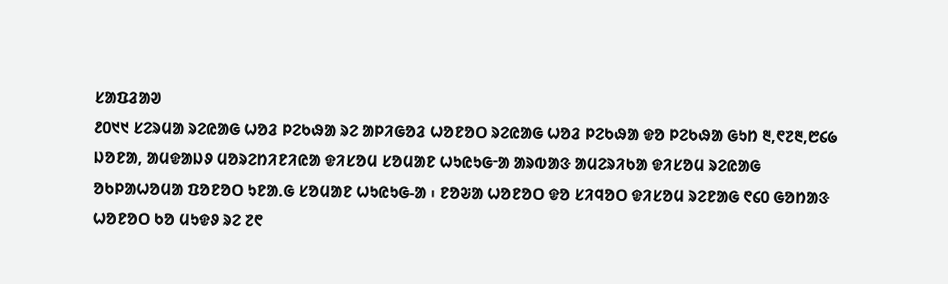ᱥᱟᱯᱲᱟᱣ
᱒᱐᱑᱑ ᱥᱮᱨᱢᱟ ᱨᱮᱭᱟᱜ ᱦᱚᱲ ᱞᱮᱠᱷᱟ ᱨᱮ ᱟᱞᱤᱜᱚᱲ ᱦᱚᱱᱚᱛ ᱨᱮᱭᱟᱜ ᱦᱚᱲ ᱞᱮᱠᱷᱟ ᱫᱚ ᱞᱮᱠᱷᱟ ᱜᱩᱴ ᱓,᱖᱗᱓,᱘᱔᱙ ᱡᱚᱱᱟ, ᱟᱢᱫᱟᱡᱽ ᱢᱚᱨᱮᱴᱤᱱᱤᱭᱟ ᱫᱤᱥᱚᱢ ᱥᱚᱢᱟᱱ ᱦᱩᱭᱩᱜᱼᱟ ᱟᱨᱵᱟᱝ ᱟᱢᱮᱨᱤᱠᱟ ᱫᱤᱥᱚᱢ ᱨᱮᱭᱟᱜ ᱚᱠᱞᱟᱦᱚᱢᱟ ᱯᱚᱱᱚᱛ ᱩᱱᱟᱹᱜ ᱥᱚᱢᱟᱱ ᱦᱩᱭᱩᱜ-ᱟ ᱾ ᱱᱚᱶᱟ ᱦᱚᱱᱚᱛ ᱫᱚ ᱥᱤᱧᱚᱛ ᱫᱤᱥᱚᱢ ᱨᱮᱱᱟᱜ ᱖᱔᱐ ᱜᱚᱴᱟᱝ ᱦᱚᱱᱚᱛ ᱠᱚ ᱢᱩᱫᱽ ᱨᱮ ᱗᱖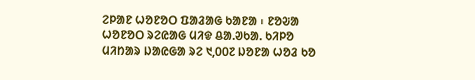ᱮᱞᱟᱱ ᱦᱚᱱᱚᱛ ᱯᱟᱲᱟᱜ ᱠᱟᱱᱟ ᱾ ᱱᱚᱶᱟ ᱦᱚᱱᱚᱛ ᱨᱮᱭᱟᱜ ᱢᱤᱫ ᱪᱟ.ᱣᱠᱟ. ᱠᱤᱞᱚ ᱢᱤᱴᱟᱨ ᱡᱟᱭᱜᱟ ᱨᱮ ᱑,᱐᱐᱗ ᱡᱚᱱᱟ ᱦᱚᱲ ᱠᱚ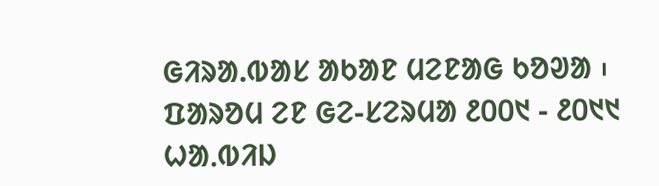ᱜᱤᱨᱟ.ᱵᱟᱥ ᱟᱠᱟᱱ ᱢᱮᱱᱟᱜ ᱠᱚᱣᱟ ᱾ ᱯᱟᱨᱚᱢ ᱮᱱ ᱜᱮ-ᱥᱮᱨᱢᱟ ᱒᱐᱐᱑ - ᱒᱐᱑᱑ ᱦᱟᱹᱵᱤᱡ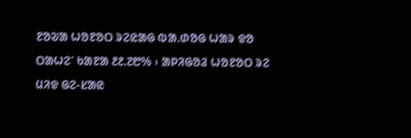ᱱᱚᱶᱟ ᱦᱚᱱᱚᱛ ᱨᱮᱭᱟᱜ ᱵᱟ.ᱰᱚᱜ ᱦᱟᱨ ᱫᱚ ᱛᱟᱦᱮᱸ ᱠᱟᱱᱟ ᱒᱒.᱗᱘% ᱾ ᱟᱞᱤᱜᱚᱲ ᱦᱚᱱᱚᱛ ᱨᱮ ᱢᱤᱫ ᱜᱮ-ᱥᱟᱭ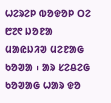ᱦᱮᱨᱮᱞ ᱵᱚᱫᱚᱞ ᱛᱮ ᱘᱗᱖ ᱡᱚᱱᱟ ᱢᱟᱭᱡᱤᱣ ᱢᱮᱱᱟᱜ ᱠᱚᱣᱟ ᱾ ᱟᱨ ᱥᱮᱪᱮᱜ ᱠᱚᱣᱟᱜ ᱦᱟᱨ ᱫᱚ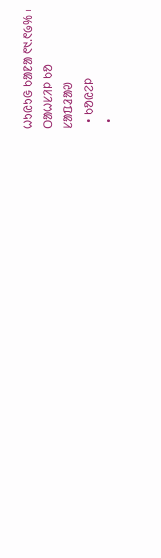ᱦᱩᱭᱩᱜ ᱠᱟᱱᱟ ᱖᱑.᱖᱙% ᱾
ᱛᱟᱦᱥᱤᱞ ᱠᱚ
ᱥᱟᱯᱲᱟᱣ
  • ᱠᱚᱭᱮᱞ
  •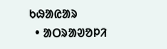ᱠᱷᱟᱭᱟᱨ
  • ᱟᱛᱨᱟᱣᱚᱞᱤ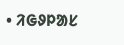• ᱤᱜᱽᱞᱟᱥ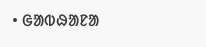• ᱜᱟᱵᱷᱟᱱᱟ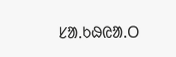ᱥᱟᱹᱠᱷᱭᱟᱹᱛ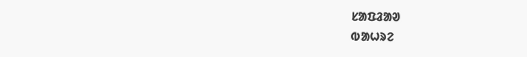ᱥᱟᱯᱲᱟᱣ
ᱵᱟᱦᱨᱮ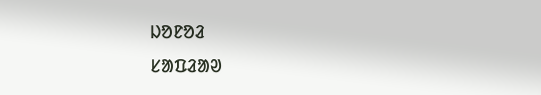ᱡᱚᱱᱚᱲ
ᱥᱟᱯᱲᱟᱣ